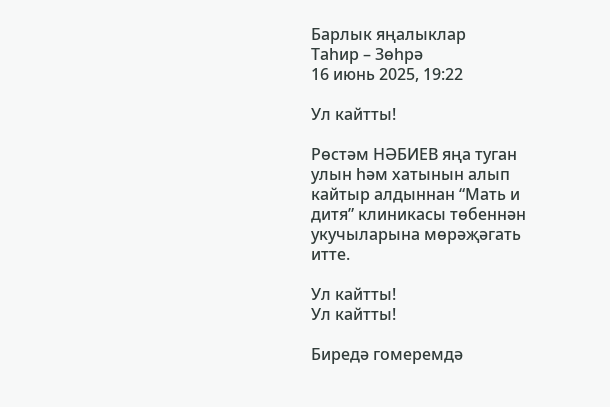Барлык яңалыклар
Таһир – Зөһрә
16 июнь 2025, 19:22

Ул кайтты!

Рөстәм НӘБИЕВ яңа туган улын һәм хатынын алып кайтыр алдыннан “Мать и дитя” клиникасы төбеннән укучыларына мөрәҗәгать итте.

Ул кайтты!
Ул кайтты!

Биредә гомеремдә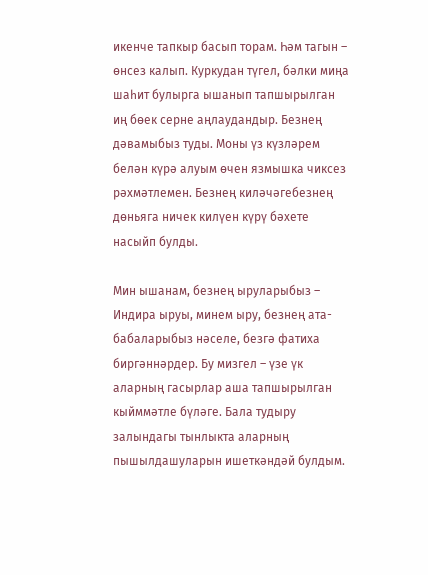икенче тапкыр басып торам. Һәм тагын – өнсез калып. Куркудан түгел, бәлки миңа шаһит булырга ышанып тапшырылган иң бөек серне аңлаудандыр. Безнең дәвамыбыз туды. Моны үз күзләрем белән күрә алуым өчен язмышка чиксез рәхмәтлемен. Безнең киләчәгебезнең дөньяга ничек килүен күрү бәхете насыйп булды.

Мин ышанам, безнең ыруларыбыз – Индира ыруы, минем ыру, безнең ата-бабаларыбыз нәселе, безгә фатиха биргәннәрдер. Бу мизгел – үзе үк аларның гасырлар аша тапшырылган кыйммәтле бүләге. Бала тудыру залындагы тынлыкта аларның пышылдашуларын ишеткәндәй булдым.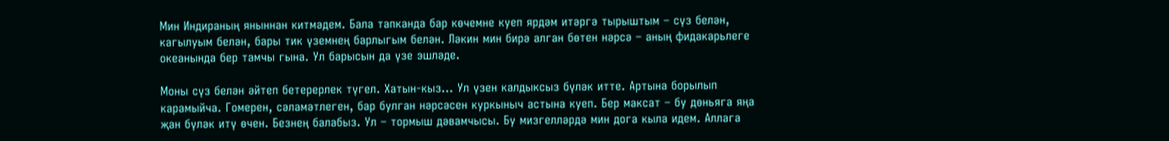Мин Индираның яныннан китмәдем. Бала тапканда бар көчемне куеп ярдәм итәргә тырыштым – сүз белән, кагылуым белән, бары тик үземнең барлыгым белән. Ләкин мин бирә алган бөтен нәрсә – аның фидакарьлеге океанында бер тамчы гына. Ул барысын да үзе эшләде.

Моны сүз белән әйтеп бетерерлек түгел. Хатын-кыз... Ул үзен калдыксыз бүләк итте. Артына борылып карамыйча. Гомерен, сәламәтлеген, бар булган нәрсәсен куркыныч астына куеп. Бер максат – бу дөньяга яңа җан бүләк итү өчен. Безнең балабыз. Ул – тормыш дәвамчысы. Бу мизгелләрдә мин дога кыла идем. Аллага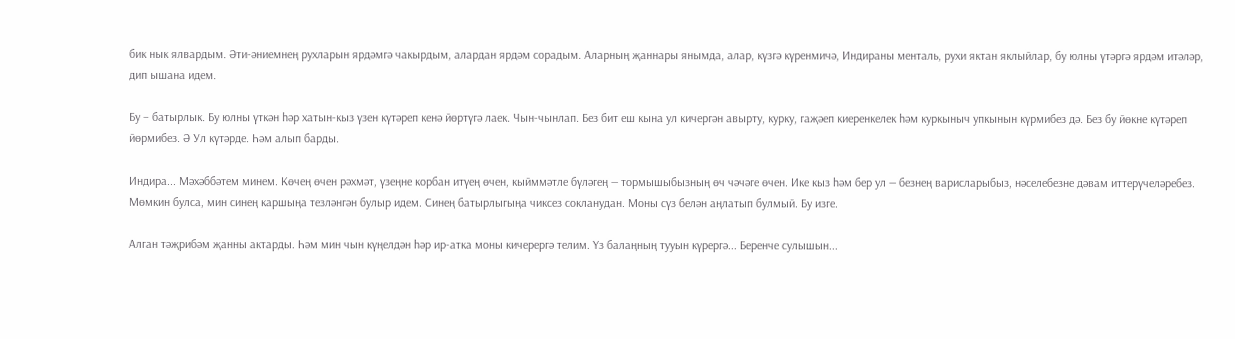бик нык ялвардым. Әти-әниемнең рухларын ярдәмгә чакырдым, алардан ярдәм сорадым. Аларның җаннары янымда, алар, күзгә күренмичә, Индираны менталь, рухи яктан яклыйлар, бу юлны үтәргә ярдәм итәләр, дип ышана идем.

Бу – батырлык. Бу юлны үткән һәр хатын-кыз үзен күтәреп кенә йөртүгә лаек. Чын-чынлап. Без бит еш кына ул кичергән авырту, курку, гаҗәеп киеренкелек һәм куркыныч упкынын күрмибез дә. Без бу йөкне күтәреп йөрмибез. Ә Ул күтәрде. Һәм алып барды.

Индира... Мәхәббәтем минем. Көчең өчен рәхмәт, үзеңне корбан итүең өчен, кыйммәтле бүләгең — тормышыбызның өч чәчәге өчен. Ике кыз һәм бер ул — безнең варисларыбыз, нәселебезне дәвам иттерүчеләребез. Мөмкин булса, мин синең каршыңа тезләнгән булыр идем. Синең батырлыгыңа чиксез сокланудан. Моны сүз белән аңлатып булмый. Бу изге.

Алган тәҗрибәм җанны актарды. Һәм мин чын күңелдән һәр ир-атка моны кичерергә телим. Үз балаңның тууын күрергә... Беренче сулышын...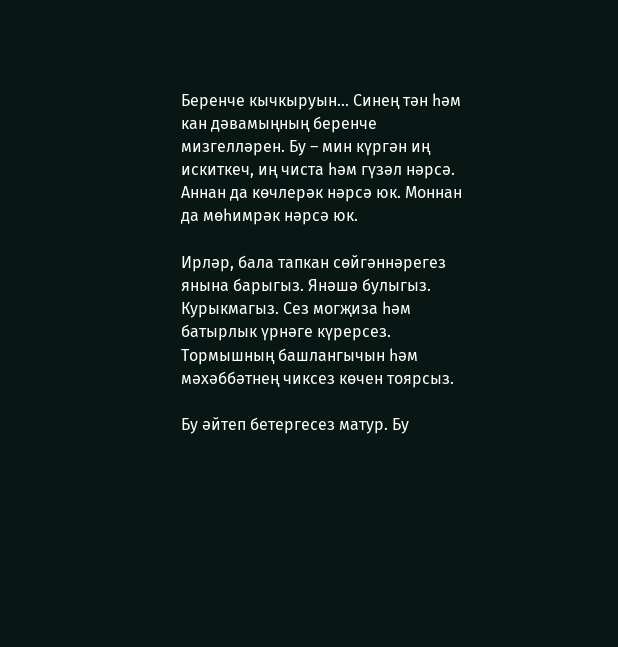Беренче кычкыруын... Синең тән һәм кан дәвамыңның беренче мизгелләрен. Бу – мин күргән иң искиткеч, иң чиста һәм гүзәл нәрсә. Аннан да көчлерәк нәрсә юк. Моннан да мөһимрәк нәрсә юк.

Ирләр, бала тапкан сөйгәннәрегез янына барыгыз. Янәшә булыгыз. Курыкмагыз. Сез могҗиза һәм батырлык үрнәге күрерсез. Тормышның башлангычын һәм мәхәббәтнең чиксез көчен тоярсыз.

Бу әйтеп бетергесез матур. Бу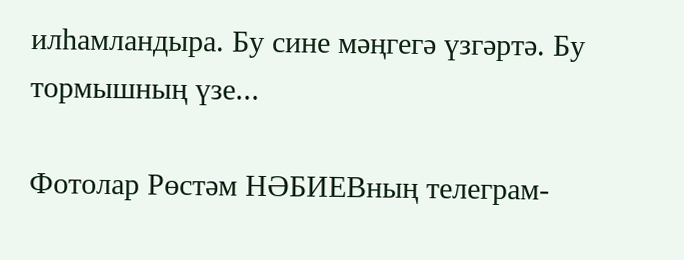илһамландыра. Бу сине мәңгегә үзгәртә. Бу тормышның үзе...

Фотолар Рөстәм НӘБИЕВның телеграм-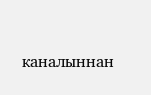каналыннан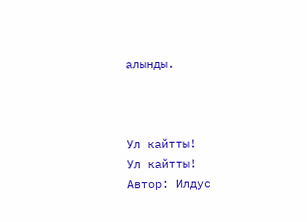алынды.



Ул кайтты!
Ул кайтты!
Автор: Илдус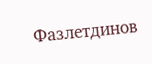Фазлетдинов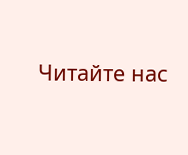Читайте нас